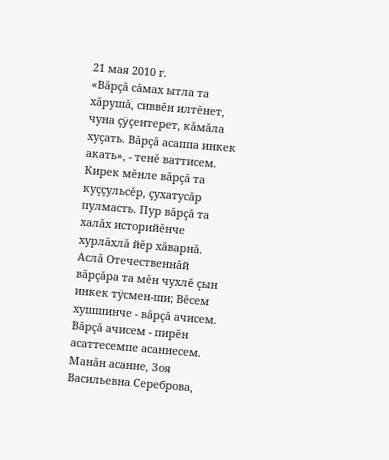21 мая 2010 г.
«Вăрçă сăмах ытла та хăрушă, сиввĕн илтĕнет, чуна çÿçентерет, кăмăла хуçать. Вăрçă асаппа инкек акать», - тенĕ ваттисем. Кирек мĕнле вăрçă та куççульсĕр, çухатусăр пулмасть. Пур вăрçă та халăх историйĕнче хурлăхлă йĕр хăварнă. Аслă Отечественнăй вăрçăра та мĕн чухлĕ çын инкек тÿсмен-ши; Вĕсем хушшинче - вăрçă ачисем. Вăрçă ачисем - пирĕн асаттесемпе асаннесем. Манăн асанне, Зоя Васильевна Сереброва,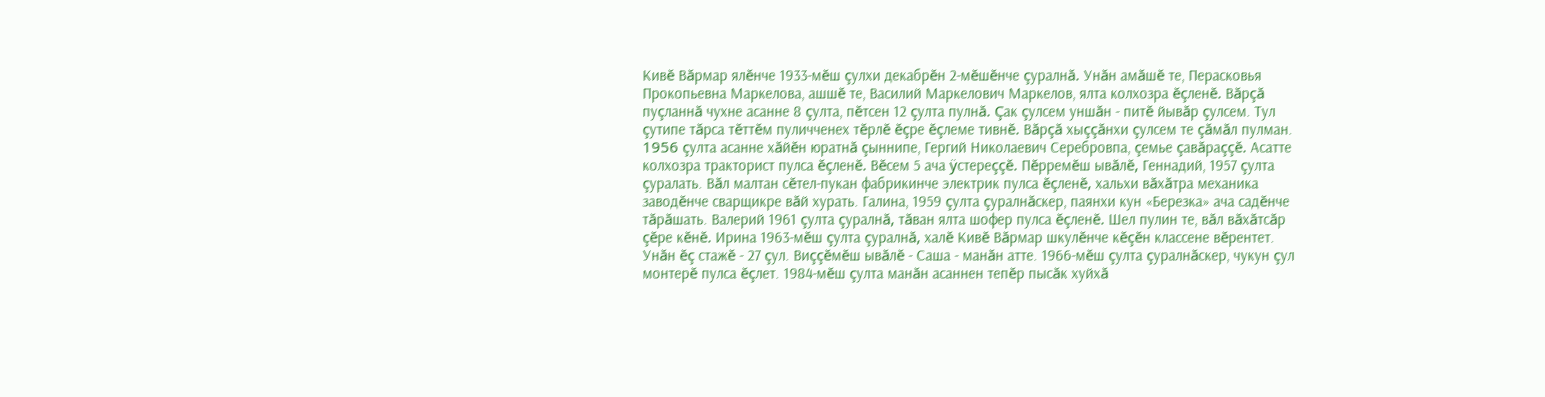Кивĕ Вăрмар ялĕнче 1933-мĕш çулхи декабрĕн 2-мĕшĕнче çуралнă. Унăн амăшĕ те, Перасковья Прокопьевна Маркелова, ашшĕ те, Василий Маркелович Маркелов, ялта колхозра ĕçленĕ. Вăрçă пуçланнă чухне асанне 8 çулта, пĕтсен 12 çулта пулнă. Çак çулсем уншăн - питĕ йывăр çулсем. Тул çутипе тăрса тĕттĕм пуличченех тĕрлĕ ĕçре ĕçлеме тивнĕ. Вăрçă хыççăнхи çулсем те çăмăл пулман. 1956 çулта асанне хăйĕн юратнă çыннипе, Гергий Николаевич Серебровпа, çемье çавăраççĕ. Асатте колхозра тракторист пулса ĕçленĕ. Вĕсем 5 ача ÿстереççĕ. Пĕрремĕш ывăлĕ, Геннадий, 1957 çулта çуралать. Вăл малтан сĕтел-пукан фабрикинче электрик пулса ĕçленĕ, хальхи вăхăтра механика заводĕнче сварщикре вăй хурать. Галина, 1959 çулта çуралнăскер, паянхи кун «Березка» ача садĕнче тăрăшать. Валерий 1961 çулта çуралнă, тăван ялта шофер пулса ĕçленĕ. Шел пулин те, вăл вăхăтсăр çĕре кĕнĕ. Ирина 1963-мĕш çулта çуралнă, халĕ Кивĕ Вăрмар шкулĕнче кĕçĕн классене вĕрентет. Унăн ĕç стажĕ - 27 çул. Виççĕмĕш ывăлĕ - Саша - манăн атте. 1966-мĕш çулта çуралнăскер, чукун çул монтерĕ пулса ĕçлет. 1984-мĕш çулта манăн асаннен тепĕр пысăк хуйхă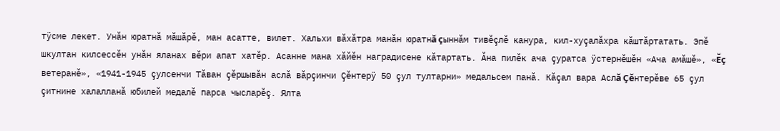тÿсме лекет. Унăн юратнă мăшăрĕ, ман асатте, вилет. Хальхи вăхăтра манăн юратнă çыннăм тивĕçлĕ канура, кил-хуçалăхра кăштăртатать. Эпĕ шкултан килсессĕн унăн яланах вĕри апат хатĕр. Асанне мана хăйĕн наградисене кăтартать. Ăна пилĕк ача çуратса ÿстернĕшĕн «Ача амăшĕ», «Ĕç ветеранĕ», «1941-1945 çулсенчи Тăван çĕршывăн аслă вăрçинчи Çĕнтерÿ 50 çул тултарни» медальсем панă. Кăçал вара Аслă Çĕнтерĕве 65 çул çитнине халалланă юбилей медалĕ парса чысларĕç. Ялта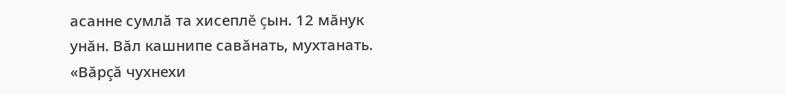асанне сумлă та хисеплĕ çын. 12 мăнук унăн. Вăл кашнипе савăнать, мухтанать. «Вăрçă чухнехи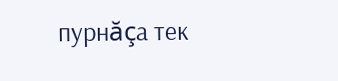пурнăçа тек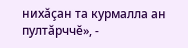нихăçан та курмалла ан пултăрччĕ», -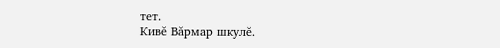тет.
Кивĕ Вăрмар шкулĕ.